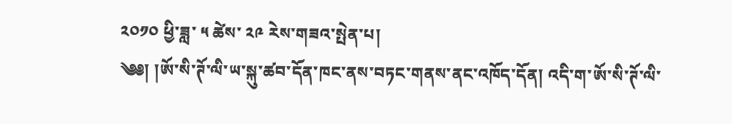༢༠༡༠ ཕྱི་ཟླ་ ༥ ཚེས་ ༢༩ རེས་གཟའ་སྤེན་པ།
༄༅། །ཨོ་སི་ཊོ་ལི་ཡ་སྐུ་ཚབ་དོན་ཁང་ནས་བཏང་གནས་ནང་འཁོད་དོན། འདི་ག་ཨོ་སི་ཊོ་ལི་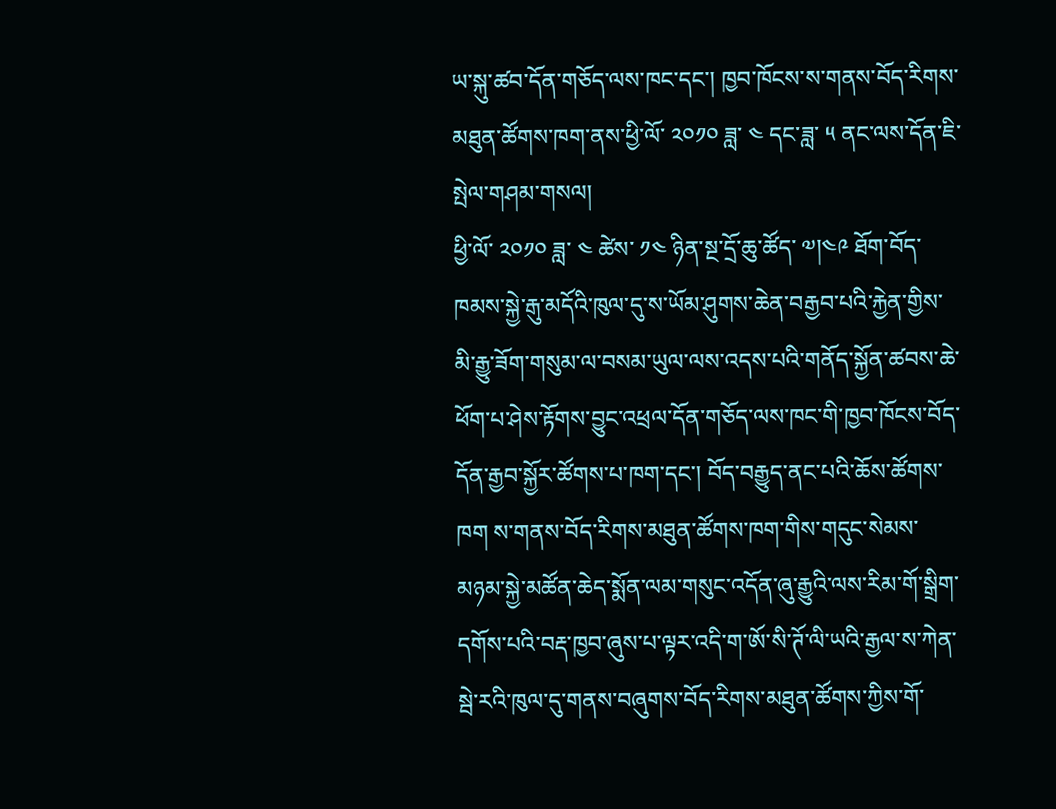ཡ་སྐུ་ཚབ་དོན་གཅོད་ལས་ཁང་དང་། ཁྱབ་ཁོངས་ས་གནས་བོད་རིགས་མཐུན་ཚོགས་ཁག་ནས་ཕྱི་ལོ་ ༢༠༡༠ ཟླ་ ༤ དང་ཟླ་ ༥ ནང་ལས་དོན་ཇི་སྤེལ་གཤམ་གསལ།
ཕྱི་ལོ་ ༢༠༡༠ ཟླ་ ༤ ཚེས་ ༡༤ ཉིན་སྔ་དྲོ་ཆུ་ཚོད་ ༧།༤༩ ཐོག་བོད་ཁམས་སྐྱེ་རྒུ་མདོའི་ཁུལ་དུ་ས་ཡོམ་ཤུགས་ཆེན་བརྒྱབ་པའི་རྐྱེན་གྱིས་མི་རྒྱུ་ཟོག་གསུམ་ལ་བསམ་ཡུལ་ལས་འདས་པའི་གནོད་སྐྱོན་ཚབས་ཆེ་ཕོག་པ་ཤེས་རྟོགས་བྱུང་འཕྲལ་དོན་གཅོད་ལས་ཁང་གི་ཁྱབ་ཁོངས་བོད་དོན་རྒྱབ་སྐྱོར་ཚོགས་པ་ཁག་དང་། བོད་བརྒྱུད་ནང་པའི་ཆོས་ཚོགས་ཁག ས་གནས་བོད་རིགས་མཐུན་ཚོགས་ཁག་གིས་གདུང་སེམས་མཉམ་སྐྱེ་མཚོན་ཆེད་སྨོན་ལམ་གསུང་འདོན་ཞུ་རྒྱུའི་ལས་རིམ་གོ་སྒྲིག་དགོས་པའི་བརྡ་ཁྱབ་ཞུས་པ་ལྟར་འདི་ག་ཨོ་སི་ཊོ་ལི་ཡའི་རྒྱལ་ས་ཀེན་སྦེ་རའི་ཁུལ་དུ་གནས་བཞུགས་བོད་རིགས་མཐུན་ཚོགས་ཀྱིས་གོ་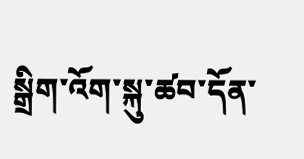སྒྲིག་འོག་སྐུ་ཚབ་དོན་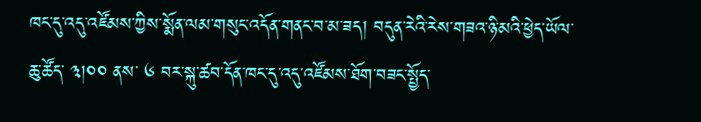ཁང་དུ་འདུ་འཛོམས་ཀྱིས་སྨོན་ལམ་གསུང་འདོན་གནང་བ་མ་ཟད། བདུན་རེའི་རེས་གཟའ་ཉི་མའི་ཕྱེད་ཡོལ་ཆུ་ཚོད་ ༣།༠༠ ནས་ ༦ བར་སྐུ་ཚབ་དོན་ཁང་དུ་འདུ་འཛོམས་ཐོག་བཟང་སྤྱོད་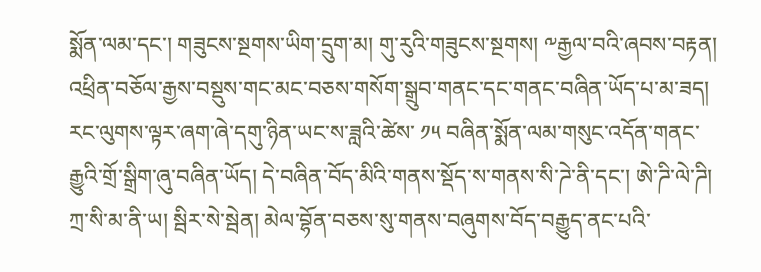སྨོན་ལམ་དང་། གཟུངས་སྔགས་ཡིག་དྲུག་མ། གུ་རུའི་གཟུངས་སྔགས། ༸རྒྱལ་བའི་ཞབས་བརྟན། འཕྲིན་བཅོལ་རྒྱས་བསྡུས་གང་མང་བཅས་གསོག་སྒྲུབ་གནང་དང་གནང་བཞིན་ཡོད་པ་མ་ཟད། རང་ལུགས་ལྟར་ཞག་ཞེ་དགུ་ཉིན་ཡང་ས་ཟླའི་ཚེས་ ༡༥ བཞིན་སྨོན་ལམ་གསུང་འདོན་གནང་རྒྱུའི་གྲོ་སྒྲིག་ཞུ་བཞིན་ཡོད། དེ་བཞིན་བོད་མིའི་གནས་སྡོད་ས་གནས་སི་ཌེ་ནི་དང་། ཨེ་ཌི་ལེ་ཌི། ཀྲ་སི་མ་ནི་ཡ། སྦིར་སེ་སྦེན། མེལ་བྷོན་བཅས་སུ་གནས་བཞུགས་བོད་བརྒྱུད་ནང་པའི་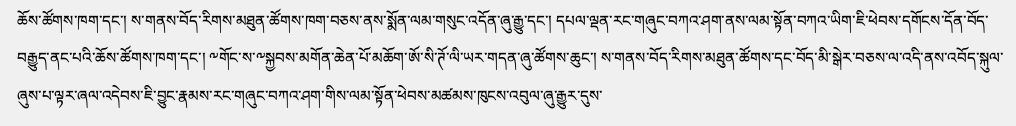ཆོས་ཚོགས་ཁག་དང་། ས་གནས་བོད་རིགས་མཐུན་ཚོགས་ཁག་བཅས་ནས་སྨོན་ལམ་གསུང་འདོན་ཞུ་རྒྱུ་དང་། དཔལ་ལྡན་རང་གཞུང་བཀའ་ཤག་ནས་ལམ་སྟོན་བཀའ་ཡིག་ཇི་ཕེབས་དགོངས་དོན་བོད་བརྒྱུད་ནང་པའི་ཆོས་ཚོགས་ཁག་དང་། ༸གོང་ས་༸སྐྱབས་མགོན་ཆེན་པོ་མཆོག་ཨོ་སི་ཊོ་ལི་ཡར་གདན་ཞུ་ཚོགས་ཆུང་། ས་གནས་བོད་རིགས་མཐུན་ཚོགས་དང་བོད་མི་སྒེར་བཅས་ལ་འདི་ནས་འབོད་སྐུལ་ཞུས་པ་ལྟར་ཞལ་འདེབས་ཇི་བྱུང་རྣམས་རང་གཞུང་བཀའ་ཤག་གིས་ལམ་སྟོན་ཕེབས་མཚམས་ཁུངས་འབུལ་ཞུ་རྒྱུར་དུས་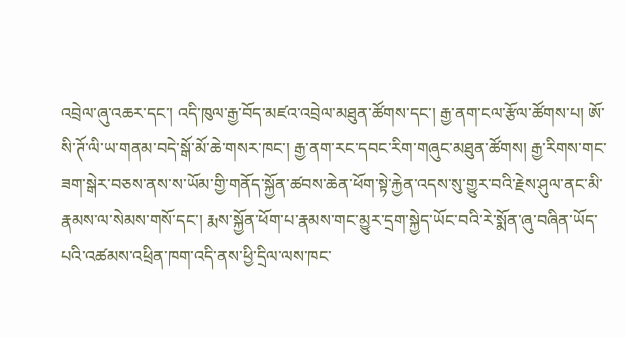འབྲེལ་ཞུ་འཆར་དང་། འདི་ཁུལ་རྒྱ་བོད་མཛའ་འབྲེལ་མཐུན་ཚོགས་དང་། རྒྱ་ནག་ངལ་རྩོལ་ཚོགས་པ། ཨོ་སི་ཊོ་ལི་ཡ་གནམ་བདེ་སྒོ་མོ་ཆེ་གསར་ཁང་། རྒྱ་ནག་རང་དབང་རིག་གཞུང་མཐུན་ཚོགས། རྒྱ་རིགས་གང་ཟག་སྒེར་བཅས་ནས་ས་ཡོམ་གྱི་གནོད་སྐྱོན་ཚབས་ཆེན་ཕོག་སྟེ་རྐྱེན་འདས་སུ་གྱུར་བའི་རྗེས་ཤུལ་ནང་མི་རྣམས་ལ་སེམས་གསོ་དང་། རྨས་སྐྱོན་ཕོག་པ་རྣམས་གང་མྱུར་དྲག་སྐྱེད་ཡོང་བའི་རེ་སྨོན་ཞུ་བཞིན་ཡོད་པའི་འཚམས་འཕྲིན་ཁག་འདི་ནས་ཕྱི་དྲིལ་ལས་ཁང་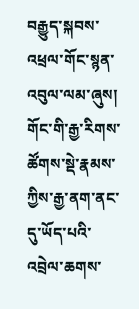བརྒྱུད་སྐབས་འཕྲལ་གོང་སྙན་འབུལ་ལམ་ཞུས། གོང་གི་རྒྱ་རིགས་ཚོགས་སྡེ་རྣམས་ཀྱིས་རྒྱ་ནག་ནང་དུ་ཡོད་པའི་འབྲེལ་ཆགས་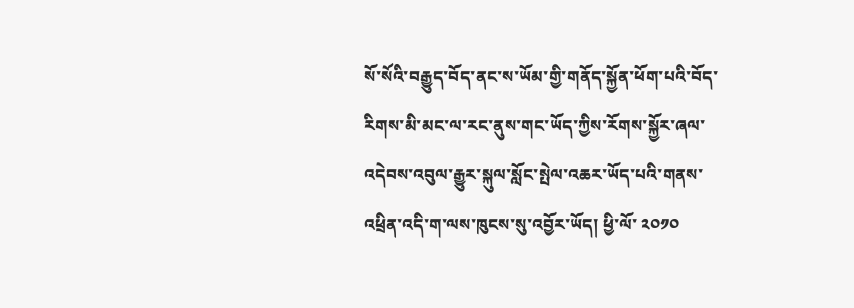སོ་སོའི་བརྒྱུད་བོད་ནང་ས་ཡོམ་གྱི་གནོད་སྐྱོན་ཕོག་པའི་བོད་རིགས་མི་མང་ལ་རང་ནུས་གང་ཡོད་ཀྱིས་རོགས་སྐྱོར་ཞལ་འདེབས་འབུལ་རྒྱུར་སྐུལ་སློང་སྤེལ་འཆར་ཡོད་པའི་གནས་འཕྲིན་འདི་ག་ལས་ཁུངས་སུ་འབྱོར་ཡོད། ཕྱི་ལོ་ ༢༠༡༠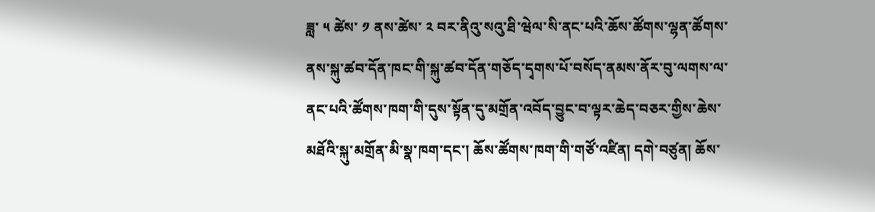ཟླ་ ༥ ཚེས་ ༡ ནས་ཚེས་ ༢ བར་ནིའུ་སའུ་ཐི་ཝེལ་སི་ནང་པའི་ཆོས་ཚོགས་ལྷན་ཚོགས་ནས་སྐུ་ཚབ་དོན་ཁང་གི་སྐུ་ཚབ་དོན་གཅོད་དྭགས་པོ་བསོད་ནམས་ནོར་བུ་ལགས་ལ་ནང་པའི་ཚོགས་ཁག་གི་དུས་སྟོན་དུ་མགྲོན་འབོད་བྱུང་བ་ལྟར་ཆེད་བཅར་གྱིས་ཆེས་མཐོའི་སྐུ་མགྲོན་མི་སྣ་ཁག་དང་། ཆོས་ཚོགས་ཁག་གི་གཙོ་འཛིན། དགེ་བཙུན། ཆོས་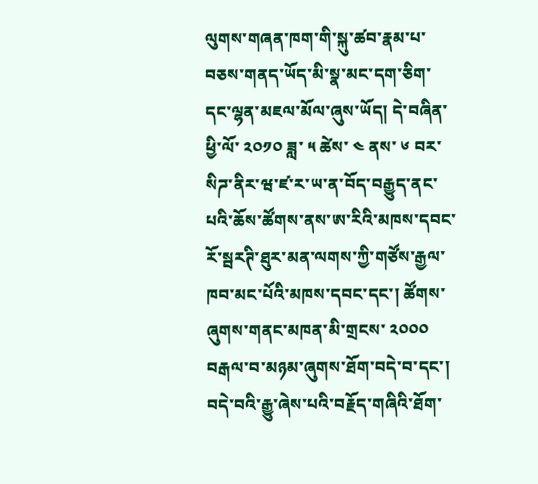ལུགས་གཞན་ཁག་གི་སྐུ་ཚབ་རྣམ་པ་བཅས་གནད་ཡོད་མི་སྣ་མང་དག་ཅིག་དང་ལྷན་མཇལ་མོལ་ཞུས་ཡོད། དེ་བཞིན་ཕྱི་ལོ་ ༢༠༡༠ ཟླ་ ༥ ཚེས་ ༤ ནས་ ༦ བར་སིཌ་ནིར་ཝ་ཛ་ར་ཡ་ན་བོད་བརྒྱུད་ནང་པའི་ཆོས་ཚོགས་ནས་ཨ་རིའི་མཁས་དབང་རོ་སྦརཊི་ཐུར་མན་ལགས་ཀྱི་གཙོས་རྒྱལ་ཁབ་མང་པོའི་མཁས་དབང་དང་། ཚོགས་ཞུགས་གནང་མཁན་མི་གྲངས་ ༢༠༠༠ བརྒལ་བ་མཉམ་ཞུགས་ཐོག་བདེ་བ་དང་། བདེ་བའི་རྒྱུ་ཞེས་པའི་བརྗོད་གཞིའི་ཐོག་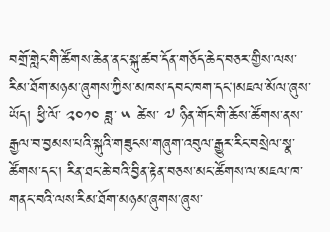བགྲོ་གླེང་གི་ཚོགས་ཆེན་ནང་སྐུ་ཚབ་དོན་གཅོད་ཆེད་བཅར་གྱིས་ལས་རིམ་ཐོག་མཉམ་ཞུགས་ཀྱིས་མཁས་དབང་ཁག་དང།མཇལ་མོལ་ཞུས་ཡོད། ཕྱི་ལོ་ ༢༠༡༠ ཟླ་ ༥ ཚེས་ ༧ ཉིན་གོང་གི་ཆོས་ཚོགས་ནས་རྒྱལ་བ་བྱམས་པའི་སྐུའི་གཟུངས་གཞུག་འབུལ་རྒྱུར་རིང་བསྲེལ་སྣ་ཚོགས་དང་། རིན་ཐང་ཆེ་བའི་བྱིན་རྟེན་བཅས་མང་ཚོགས་ལ་མཇལ་ཁ་གནང་བའི་ལས་རིམ་ཐོག་མཉམ་ཞུགས་ཞུས་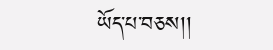ཡོད་པ་བཅས།།